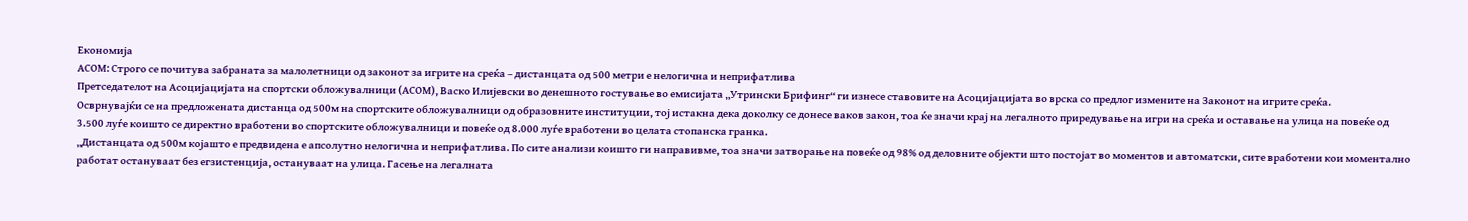Економија
АСОМ: Строго се почитува забраната за малолетници од законот за игрите на среќа – дистанцата од 500 метри е нелогична и неприфатлива
Претседателот на Асоцијацијата на спортски обложувалници (АСОМ), Вaско Илијевски во денешното гостување во емисијата „Утрински Брифинг“ ги изнесе ставовите на Асоцијацијата во врска со предлог измените на Законот на игрите среќа.
Осврнувајќи се на предложената дистанца од 500м на спортските обложувалници од образовните институции, тој истакна дека доколку се донесе ваков закон, тоа ќе значи крај на легалното приредување на игри на среќа и оставање на улица на повеќе од 3.500 луѓе коишто се директно вработени во спортските обложувалници и повеќе од 8.000 луѓе вработени во целата стопанска гранка.
„Дистанцата од 500м којашто е предвидена е апсолутно нелогична и неприфатлива. По сите анализи коишто ги направивме, тоа значи затворање на повеќе од 98% од деловните објекти што постојат во моментов и автоматски, сите вработени кои моментално работат остануваат без егзистенција, остануваат на улица. Гасење на легалната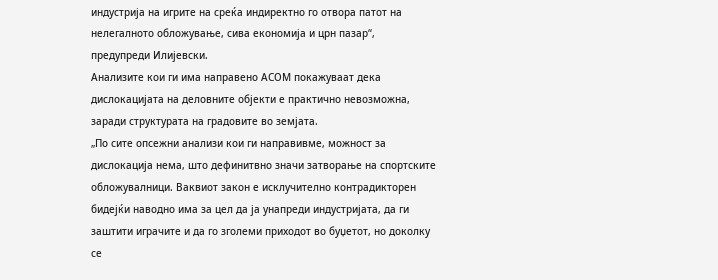индустрија на игрите на среќа индиректно го отвора патот на нелегалното обложување, сива економија и црн пазар“, предупреди Илијевски.
Анализите кои ги има направено АСОМ покажуваат дека дислокацијата на деловните објекти е практично невозможна, заради структурата на градовите во земјата.
„По сите опсежни анализи кои ги направивме, можност за дислокација нема, што дефинитвно значи затворање на спортските обложувалници. Ваквиот закон е исклучително контрадикторен бидејќи наводно има за цел да ја унапреди индустријата, да ги заштити играчите и да го зголеми приходот во буџетот, но доколку се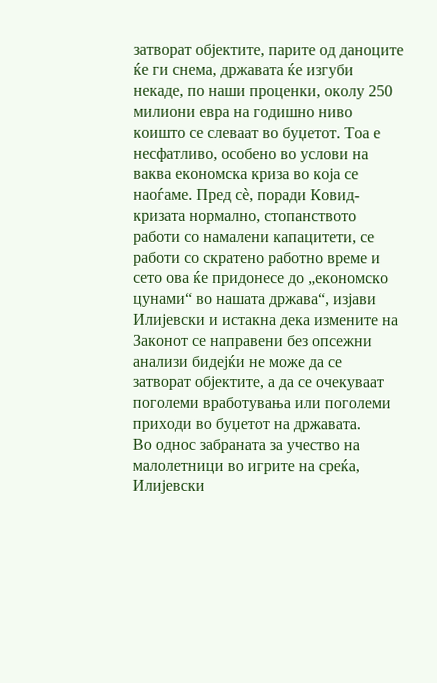затворат објектите, парите од даноците ќе ги снема, државата ќе изгуби некаде, по наши проценки, околу 250 милиони евра на годишно ниво коишто се слеваат во буџетот. Тоа е несфатливо, особено во услови на ваква економска криза во која се наоѓаме. Пред сè, поради Ковид-кризата нормално, стопанството работи со намалени капацитети, се работи со скратено работно време и сето ова ќе придонесе до „економско цунами“ во нашата држава“, изјави Илијевски и истакна дека измените на Законот се направени без опсежни анализи бидејќи не може да се затворат објектите, а да се очекуваат поголеми вработувања или поголеми приходи во буџетот на државата.
Во однос забраната за учество на малолетници во игрите на среќа, Илијевски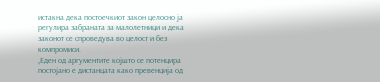истакна дека постоечкиот закон целосно ја регулира забраната за малолетници и дека законот се спроведува во целост и без компромиси.
„Еден од аргументите којшто се потенцира постојано е дистанцата како превенција од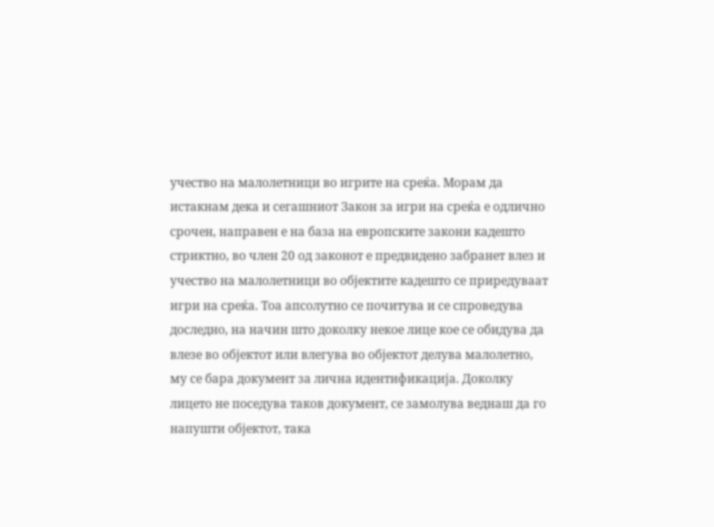учество на малолетници во игрите на среќа. Морам да истакнам дека и сегашниот Закон за игри на среќа е одлично срочен, направен е на база на европските закони кадешто стриктно, во член 20 од законот е предвидено забранет влез и учество на малолетници во објектите кадешто се приредуваат игри на среќа. Тоа апсолутно се почитува и се спроведува доследно, на начин што доколку некое лице кое се обидува да влезе во објектот или влегува во објектот делува малолетно, му се бара документ за лична идентификација. Доколку лицето не поседува таков документ, се замолува веднаш да го напушти објектот, така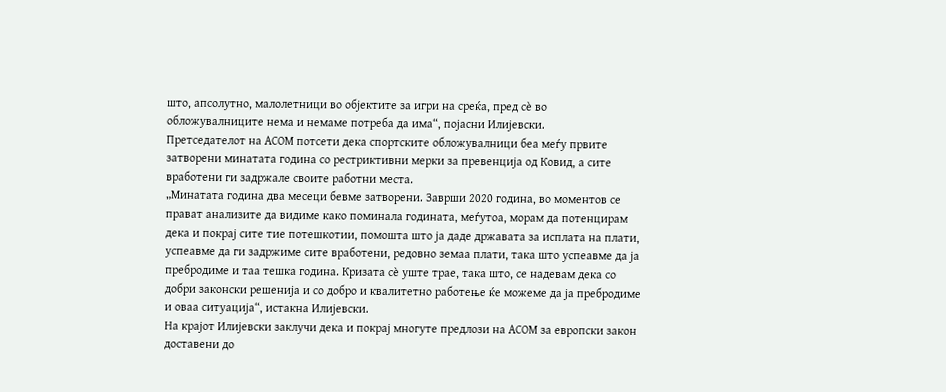што, апсолутно, малолетници во објектите за игри на среќа, пред сè во обложувалниците нема и немаме потреба да има“, појасни Илијевски.
Претседателот на АСОМ потсети дека спортските обложувалници беа меѓу првите затворени минатата година со рестриктивни мерки за превенција од Ковид, а сите вработени ги задржале своите работни места.
„Минатата година два месеци бевме затворени. Заврши 2020 година, во моментов се прават анализите да видиме како поминала годината, меѓутоа, морам да потенцирам дека и покрај сите тие потешкотии, помошта што ја даде државата за исплата на плати, успеавме да ги задржиме сите вработени, редовно земаа плати, така што успеавме да ја пребродиме и таа тешка година. Кризата сè уште трае, така што, се надевам дека со добри законски решенија и со добро и квалитетно работење ќе можеме да ја пребродиме и оваа ситуација“, истакна Илијевски.
На крајот Илијевски заклучи дека и покрај многуте предлози на АСОМ за европски закон доставени до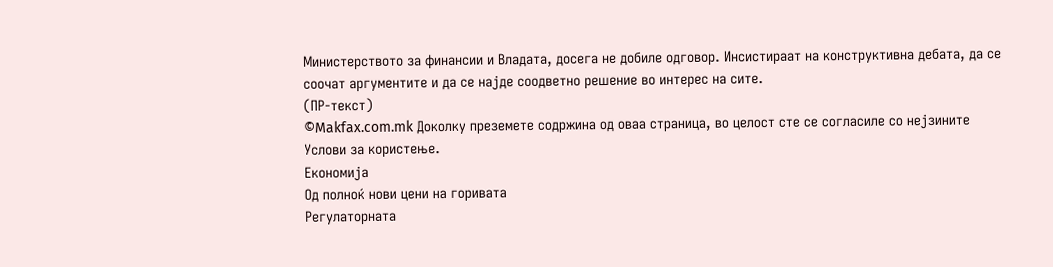Министерството за финансии и Владата, досега не добиле одговор. Инсистираат на конструктивна дебата, да се соочат аргументите и да се најде соодветно решение во интерес на сите.
(ПР-текст)
©Makfax.com.mk Доколку преземете содржина од оваа страница, во целост сте се согласиле со нејзините Услови за користење.
Економија
Од полноќ нови цени на горивата
Регулаторната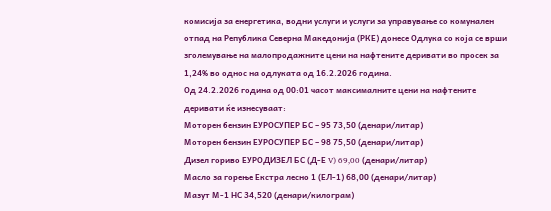комисија за енергетика, водни услуги и услуги за управување со комунален отпад на Република Северна Македонија (РКЕ) донесе Одлука со која се врши зголемување на малопродажните цени на нафтените деривати во просек за 1,24% во однос на одлуката од 16.2.2026 година.
Од 24.2.2026 година од 00:01 часот максималните цени на нафтените деривати ќе изнесуваат:
Моторен бензин ЕУРОСУПЕР БС – 95 73,50 (денари/литар)
Моторен бензин ЕУРОСУПЕР БС – 98 75,50 (денари/литар)
Дизел гориво ЕУРОДИЗЕЛ БС (Д-Е V) 69,00 (денари/литар)
Масло за горење Екстра лесно 1 (ЕЛ-1) 68,00 (денари/литар)
Мазут М-1 НС 34,520 (денари/килограм)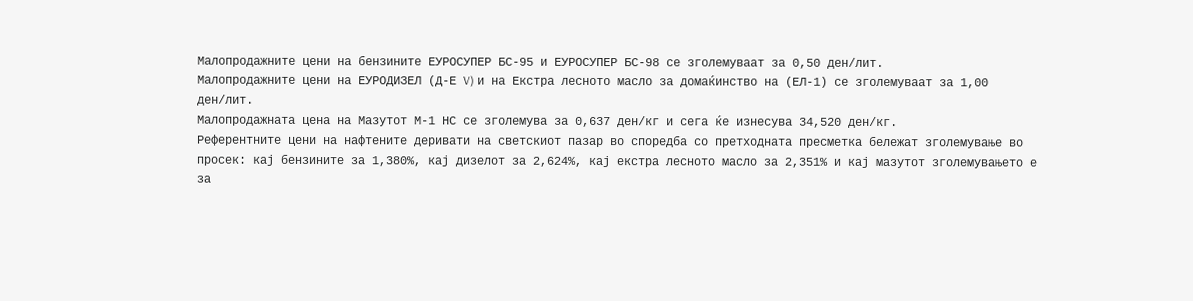Малопродажните цени на бензините ЕУРОСУПЕР БС-95 и ЕУРОСУПЕР БС-98 се зголемуваат за 0,50 ден/лит.
Малопродажните цени на ЕУРОДИЗЕЛ (Д-Е V) и на Екстра лесното масло за домаќинство на (ЕЛ-1) се зголемуваат за 1,00 ден/лит.
Малопродажната цена на Мазутот М-1 НС се зголемува за 0,637 ден/кг и сега ќе изнесува 34,520 ден/кг.
Референтните цени на нафтените деривати на светскиот пазар во споредба со претходната пресметка бележат зголемување во просек: кај бензините за 1,380%, кај дизелот за 2,624%, кај екстра лесното масло за 2,351% и кај мазутот зголемувањето е за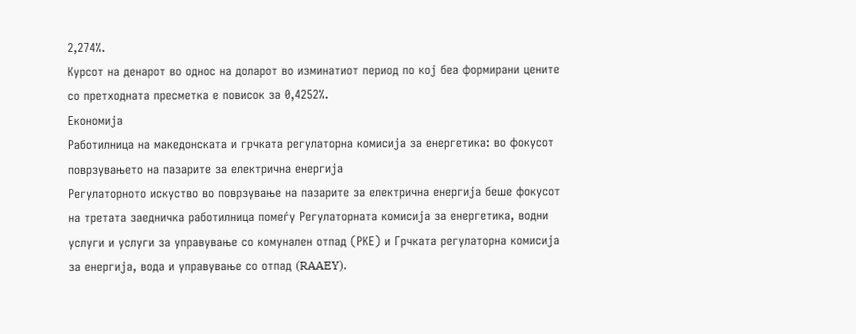2,274%.
Курсот на денарот во однос на доларот во изминатиот период по кој беа формирани цените со претходната пресметка е повисок за 0,4252%.
Економија
Работилница на македонската и грчката регулаторна комисија за енергетика: во фокусот поврзувањето на пазарите за електрична енергија
Регулаторното искуство во поврзување на пазарите за електрична енергија беше фокусот на третата заедничка работилница помеѓу Регулаторната комисија за енергетика, водни услуги и услуги за управување со комунален отпад (РКЕ) и Грчката регулаторна комисија за енергија, вода и управување со отпад (RAAEY).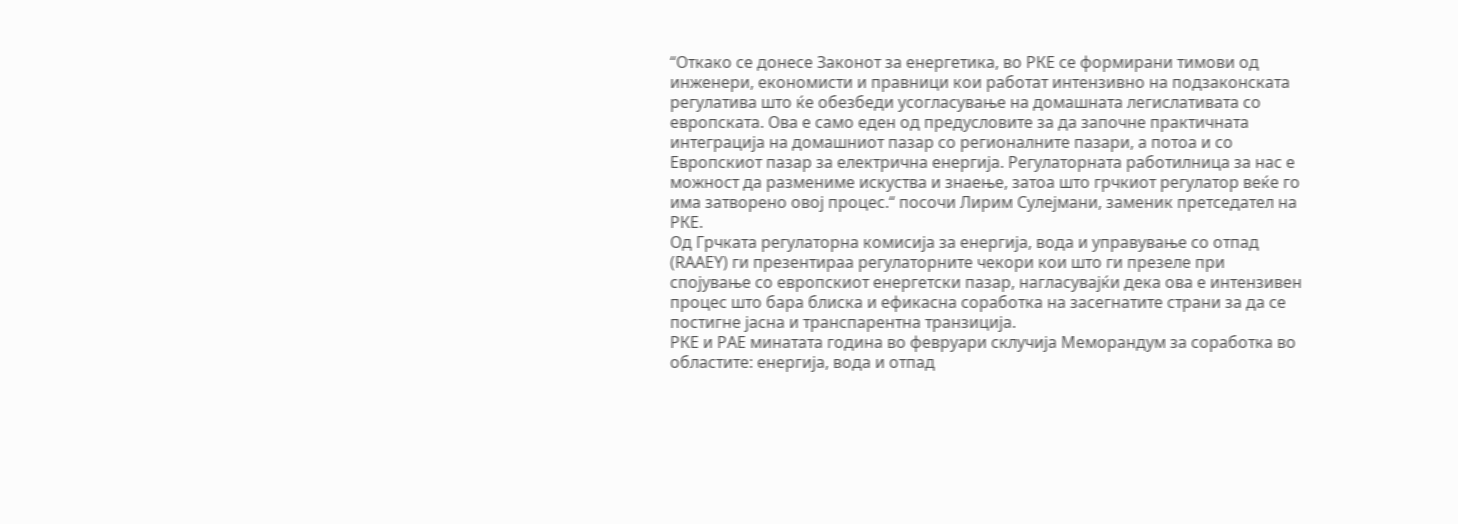“Откако се донесе Законот за енергетика, во РКЕ се формирани тимови од инженери, економисти и правници кои работат интензивно на подзаконската регулатива што ќе обезбеди усогласување на домашната легислативата со европската. Ова е само еден од предусловите за да започне практичната интеграција на домашниот пазар со регионалните пазари, а потоа и со Европскиот пазар за електрична енергија. Регулаторната работилница за нас е можност да размениме искуства и знаење, затоа што грчкиот регулатор веќе го има затворено овој процес.“ посочи Лирим Сулејмани, заменик претседател на РКЕ.
Од Грчката регулаторна комисија за енергија, вода и управување со отпад (RAAEY) ги презентираа регулаторните чекори кои што ги презеле при спојување со европскиот енергетски пазар, нагласувајќи дека ова е интензивен процес што бара блиска и ефикасна соработка на засегнатите страни за да се постигне јасна и транспарентна транзиција.
РКЕ и РАЕ минатата година во февруари склучија Меморандум за соработка во областите: енергија, вода и отпад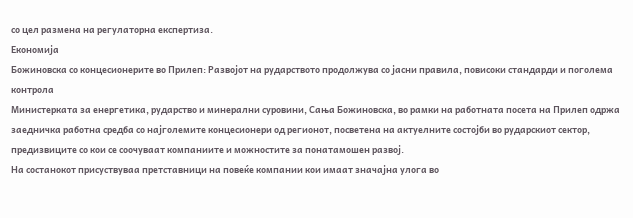со цел размена на регулаторна експертиза.
Економија
Божиновска со концесионерите во Прилеп: Развојот на рударството продолжува со јасни правила, повисоки стандарди и поголема контрола
Министерката за енергетика, рударство и минерални суровини, Сања Божиновска, во рамки на работната посета на Прилеп одржа заедничка работна средба со најголемите концесионери од регионот, посветена на актуелните состојби во рударскиот сектор, предизвиците со кои се соочуваат компаниите и можностите за понатамошен развој.
На состанокот присуствуваа претставници на повеќе компании кои имаат значајна улога во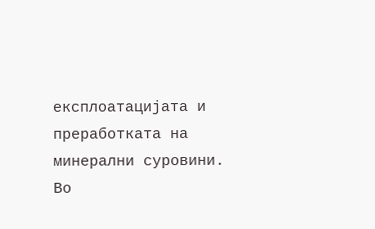експлоатацијата и преработката на минерални суровини. Во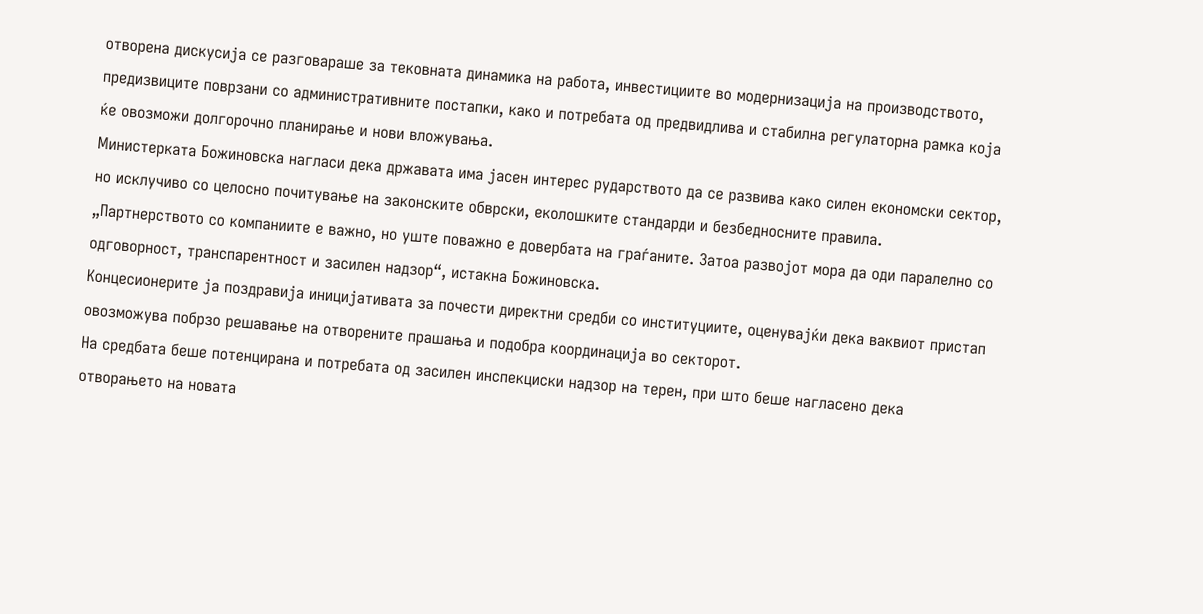отворена дискусија се разговараше за тековната динамика на работа, инвестициите во модернизација на производството, предизвиците поврзани со административните постапки, како и потребата од предвидлива и стабилна регулаторна рамка која ќе овозможи долгорочно планирање и нови вложувања.
Министерката Божиновска нагласи дека државата има јасен интерес рударството да се развива како силен економски сектор, но исклучиво со целосно почитување на законските обврски, еколошките стандарди и безбедносните правила.
„Партнерството со компаниите е важно, но уште поважно е довербата на граѓаните. Затоа развојот мора да оди паралелно со одговорност, транспарентност и засилен надзор“, истакна Божиновска.
Концесионерите ја поздравија иницијативата за почести директни средби со институциите, оценувајќи дека ваквиот пристап овозможува побрзо решавање на отворените прашања и подобра координација во секторот.
На средбата беше потенцирана и потребата од засилен инспекциски надзор на терен, при што беше нагласено дека отворањето на новата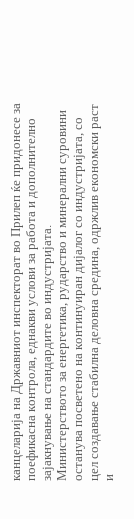канцеларија на Државниот инспекторат во Прилеп ќе придонесе за поефикасна контрола, еднакви услови за работа и дополнително зајакнување на стандардите во индустријата.
Министерството за енергетика, рударство и минерални суровини останува посветено на континуиран дијалог со индустријата, со цел создавање стабилна деловна средина, одржлив економски раст и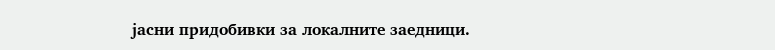јасни придобивки за локалните заедници.